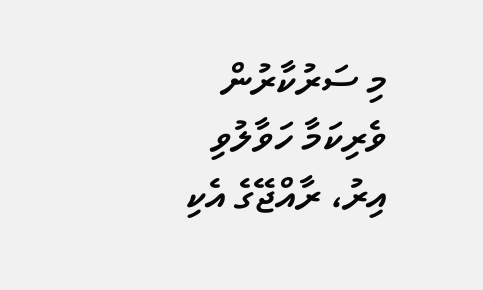މި ސަރުކާރުން ވެރިކަމާ ހަވާލުވި އިރު، ރާއްޖޭގެ އެކި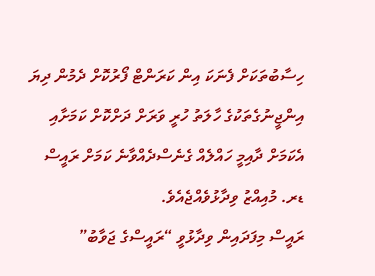ހިސާބުތަކަށް ފެނަކަ އިން ކަރަންޓް ފޯރުކޮށް ދެމުން ދިޔަ އިންޖީނުގެތަކުގެ ހާލަތު ހުރީ ވަރަށް ދަށްކޮށް ކަމަށާއި އެކަމަށް ދާއިމީ ހައްލެއް ގެނެސްދެއްވާނެ ކަމަށް ރައީސް ޑރ. މުއިއްޒު ވިދާޅުވެއްޖެއެވެ.
ރައީސް މިފަދައިން ވިދާޅުވީ “ރައީސްގެ ޖަވާބު”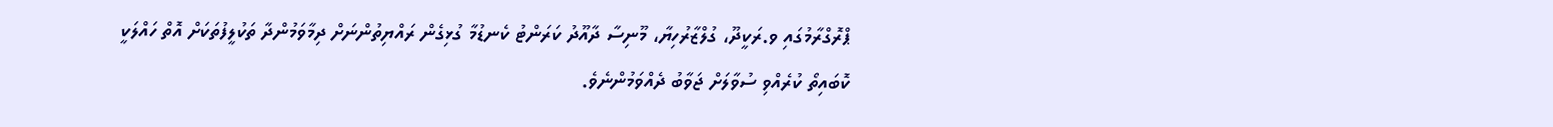ޕްރޮގްރާމުގައި ވ.ރަކީދޫ، ގުލްޒާރުހިޔާ، މޫނިސާ ދާއޫދު ކަރަންޓު ކެނޑުމާ ގުޅިގެން ރައްޔިތުންނަށް ދިމާވަމުންދާ ތަކުލީފުތަކަށް އޮތް ހައްލަކީ ކޮބައިތޯ ކުރެއްވި ސުވާލަށް ޖަވާބު ދެއްވަމުންނެވެ.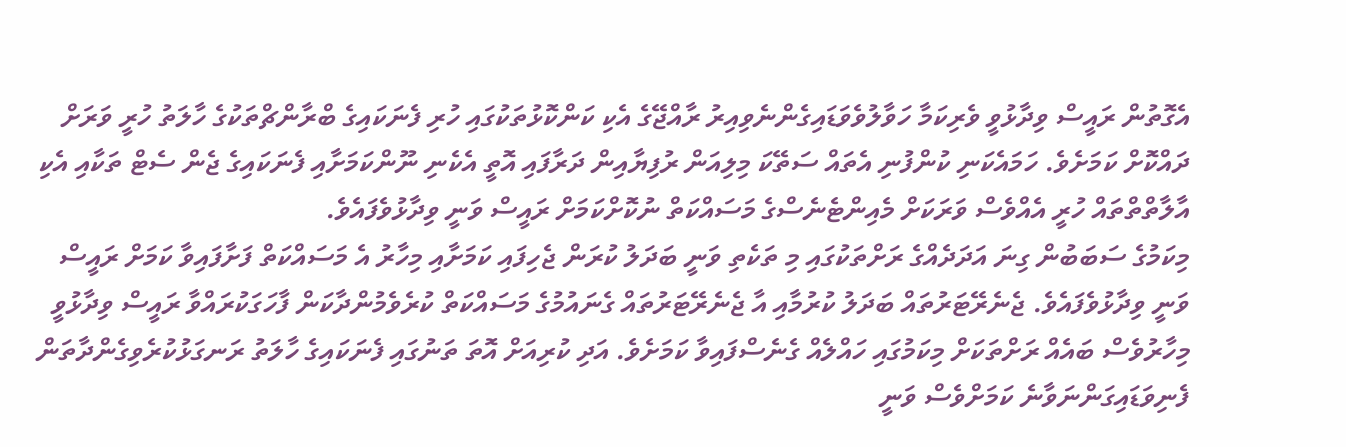އެގޮތުން ރައީސް ވިދާޅުވީ ވެރިކަމާ ހަވާލުވެވަޑައިގެންނެވިއިރު ރާއްޖޭގެ އެކި ކަންކޮޅުތަކުގައި ހުރި ފެނަކައިގެ ބްރާންޗްތަކުގެ ހާލަތު ހުރީ ވަރަށް ދައްކޮށް ކަމަށެވެ. ހަމައެކަނި ކުންފުނި އެތައް ސަތޭކަ މިލިއަން ރުފިޔާއިން ދަރާފައި އޮތީ އެކެނި ނޫންކަމަށާއި ފެނަކައިގެ ޖެން ސެޓް ތަކާއި އެކި އާލާތްތްތައް ހުރީ އެއްވެސް ވަރަކަށް މެއިންޓެނެސްގެ މަސައްކަތް ނުކޮށްކަމަށް ރައީސް ވަނީ ވިދާޅުވެފައެވެ.
މިކަމުގެ ސަބަބުން ގިނަ އަދަދެއްގެ ރަށްތަކުގައި މި ތަކެތި ވަނީ ބަދަލު ކުރަން ޖެހިފައި ކަމަށާއި މިހާރު އެ މަސައްކަތް ފަށާފައިވާ ކަމަށް ރައީސް ވަނީ ވިދާޅުވެފައެވެ. ޖެނެރޭޓަރުތައް ބަދަލު ކުރުމާއި އާ ޖެނެރޭޓަރުތައް ގެނައުމުގެ މަސައްކަތް ކުރެވެމުންދާކަން ފާހަގަކުރައްވާ ރައީސް ވިދާޅުވީ މިހާރުވެސް ބައެއް ރަށްތަކަށް މިކަމުގައި ހައްލެއް ގެނެސްފައިވާ ކަމަށެވެ. އަދި ކުރިއަށް އޮތަ ތަނުގައި ފެނަކައިގެ ހާލަތު ރަނގަޅުކުރެވިގެންދާތަން ފެނިވަޑައިގަންނަވާނެ ކަމަށްވެސް ވަނީ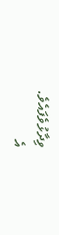ވިދާޅުވެފައެވެ.
އެ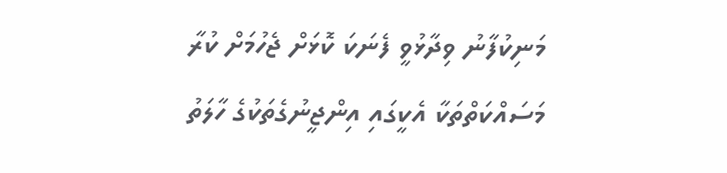މަނިކުފާނު ވިދާޅުވީ ފެނަކަ ކޮޅަށް ޖެހުމަށް ކުރާ މަސައްކަތްތަކާ އެކީގައި އިންޖީނުގެތަކުގެ ހާލަތު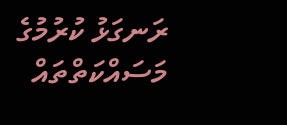ރަނގަޅު ކުރުމުގެ މަސައްކަތްތައް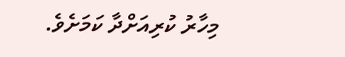މިހާރު ކުރިއަށްދާ ކަމަށެވެ.